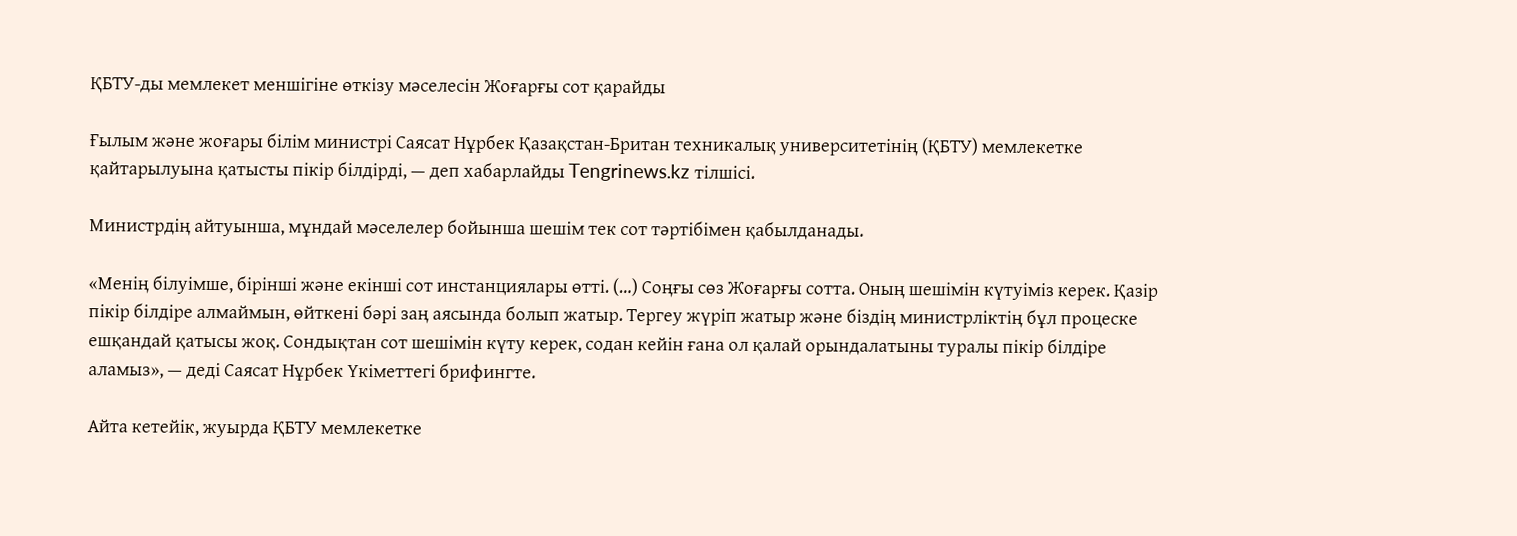ҚБТУ-ды мемлекет меншігіне өткізу мәселесін Жоғарғы сот қарайды

Ғылым және жоғары білім министрі Саясат Нұрбек Қазақстан-Британ техникалық университетінің (ҚБТУ) мемлекетке қайтарылуына қатысты пікір білдірді, — деп хабарлайды Tengrinews.kz тілшісі.

Министрдің айтуынша, мұндай мәселелер бойынша шешім тек сот тәртібімен қабылданады.

«Менің білуімше, бірінші және екінші сот инстанциялары өтті. (…) Соңғы сөз Жоғарғы сотта. Оның шешімін күтуіміз керек. Қазір пікір білдіре алмаймын, өйткені бәрі заң аясында болып жатыр. Тергеу жүріп жатыр және біздің министрліктің бұл процеске ешқандай қатысы жоқ. Сондықтан сот шешімін күту керек, содан кейін ғана ол қалай орындалатыны туралы пікір білдіре аламыз», — деді Саясат Нұрбек Үкіметтегі брифингте.

Айта кетейік, жуырда ҚБТУ мемлекетке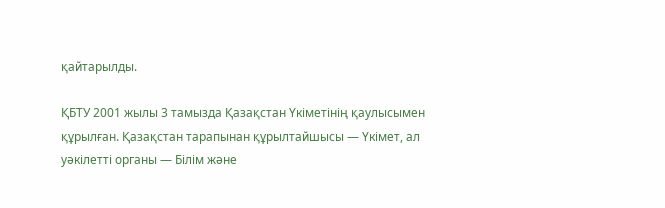қайтарылды.

ҚБТУ 2001 жылы 3 тамызда Қазақстан Үкіметінің қаулысымен құрылған. Қазақстан тарапынан құрылтайшысы — Үкімет, ал уәкілетті органы — Білім және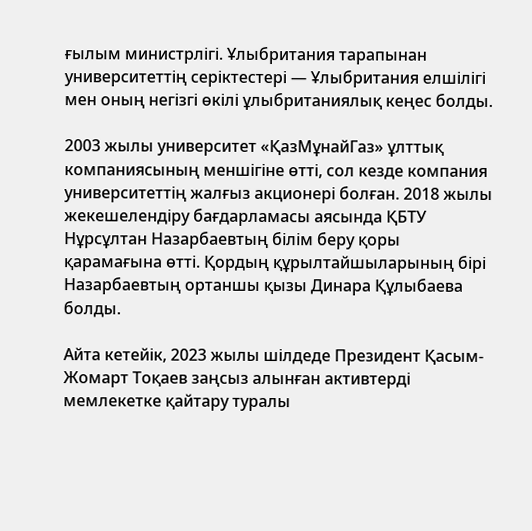ғылым министрлігі. Ұлыбритания тарапынан университеттің серіктестері — Ұлыбритания елшілігі мен оның негізгі өкілі ұлыбританиялық кеңес болды.

2003 жылы университет «ҚазМұнайГаз» ұлттық компаниясының меншігіне өтті, сол кезде компания университеттің жалғыз акционері болған. 2018 жылы жекешелендіру бағдарламасы аясында ҚБТУ Нұрсұлтан Назарбаевтың білім беру қоры қарамағына өтті. Қордың құрылтайшыларының бірі Назарбаевтың ортаншы қызы Динара Құлыбаева болды.

Айта кетейік, 2023 жылы шілдеде Президент Қасым-Жомарт Тоқаев заңсыз алынған активтерді мемлекетке қайтару туралы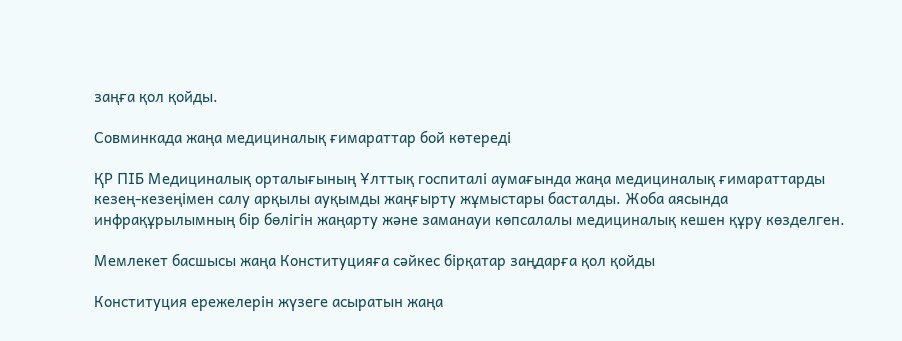заңға қол қойды.

Совминкада жаңа медициналық ғимараттар бой көтереді

ҚР ПІБ Медициналық орталығының Ұлттық госпиталі аумағында жаңа медициналық ғимараттарды кезең-кезеңімен салу арқылы ауқымды жаңғырту жұмыстары басталды. Жоба аясында инфрақұрылымның бір бөлігін жаңарту және заманауи көпсалалы медициналық кешен құру көзделген.

Мемлекет басшысы жаңа Конституцияға сәйкес бірқатар заңдарға қол қойды

Конституция ережелерін жүзеге асыратын жаңа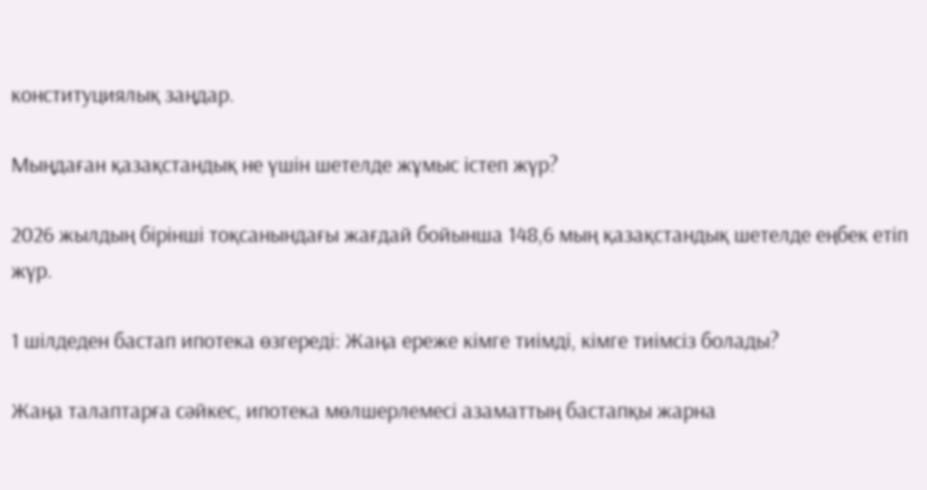конституциялық заңдар.

Мыңдаған қазақстандық не үшін шетелде жұмыс істеп жүр?

2026 жылдың бірінші тоқсанындағы жағдай бойынша 148,6 мың қазақстандық шетелде еңбек етіп жүр.

1 шілдеден бастап ипотека өзгереді: Жаңа ереже кімге тиімді, кімге тиімсіз болады?

Жаңа талаптарға сәйкес, ипотека мөлшерлемесі азаматтың бастапқы жарна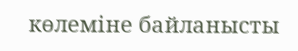көлеміне байланысты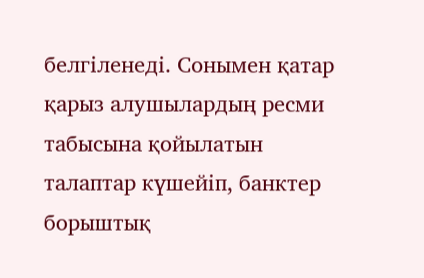белгіленеді. Сонымен қатар қарыз алушылардың ресми табысына қойылатын талаптар күшейіп, банктер борыштық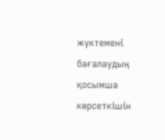жүктемені бағалаудың қосымша көрсеткішін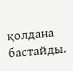қолдана бастайды.